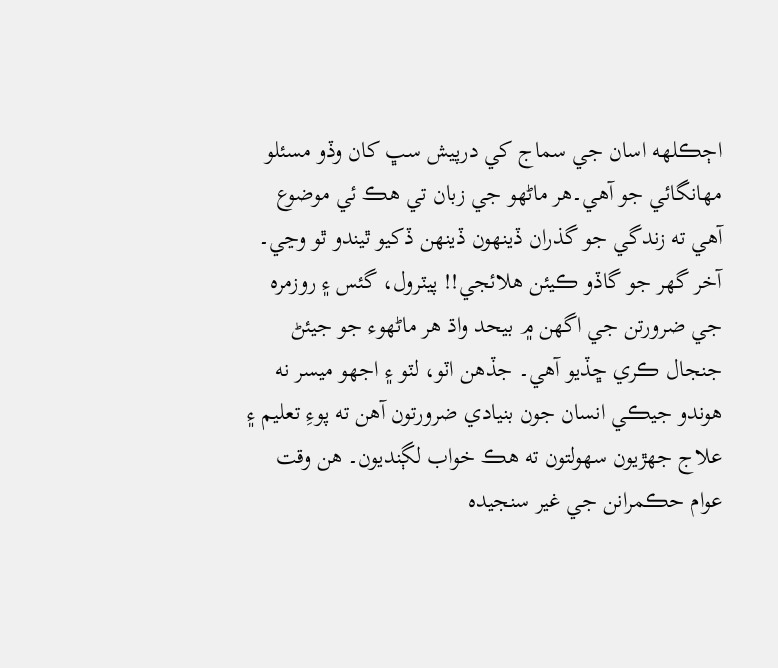اڄڪلهه اسان جي سماج کي درپيش سڀ کان وڏو مسئلو مهانگائي جو آهي۔هر ماڻهو جي زبان تي هڪ ئي موضوع آهي ته زندگي جو گذران ڏينهون ڏينهن ڏکيو ٿيندو ٿو وڃي۔ آخر گهر جو گاڏو ڪيئن هلائجي!! پيٽرول، گئس ۽ روزمره جي ضرورتن جي اگهن ۾ بيحد واڌ هر ماڻهوء جو جيئڻ جنجال ڪري ڇڏيو آهي۔ جڏهن اٽو، لٽو ۽ اجهو ميسر نه هوندو جيڪي انسان جون بنيادي ضرورتون آهن ته پوءِ تعليم ۽ علاج جهڙيون سهولتون ته هڪ خواب لڳنديون۔ هن وقت عوام حڪمرانن جي غير سنجيده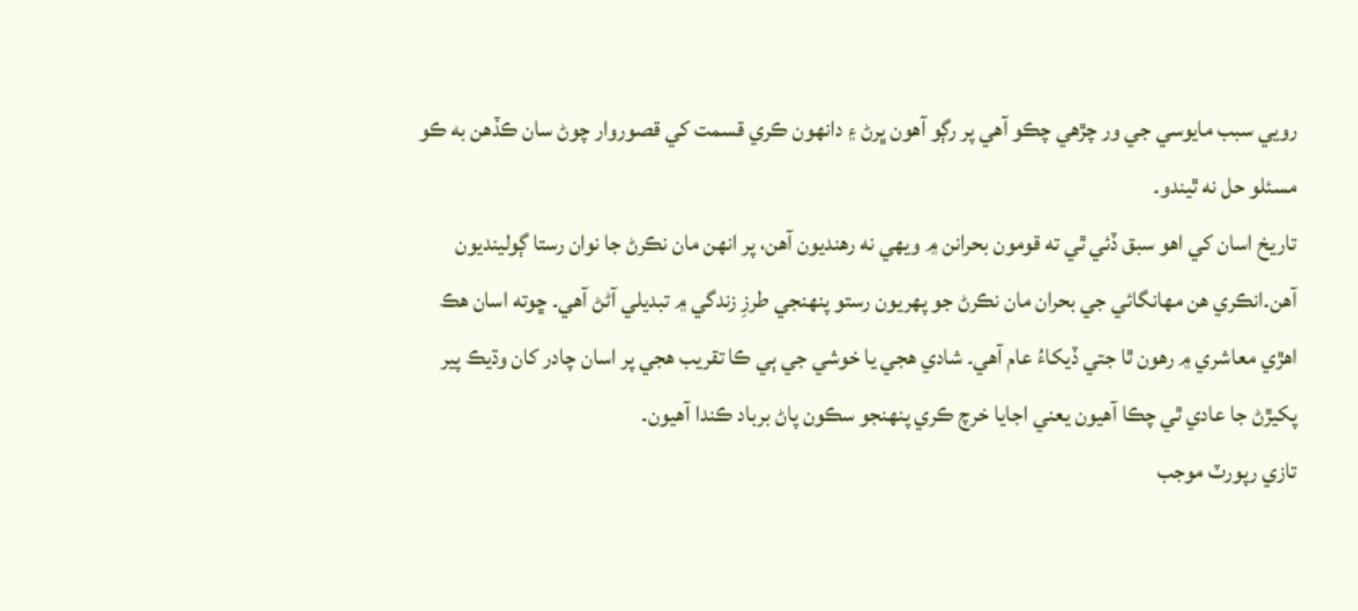رويي سبب مايوسي جي ور چڙهي چڪو آهي پر رڳو آهون ڀرڻ ۽ دانهون ڪري قسمت کي قصوروار چوڻ سان ڪڏهن به ڪو مسئلو حل نه ٿيندو۔
تاريخ اسان کي اهو سبق ڏئي ٿي ته قومون بحرانن ۾ ويهي نه رهنديون آهن، پر انهن مان نڪرڻ جا نوان رستا ڳولينديون آهن۔انڪري هن مهانگائي جي بحران مان نڪرڻ جو پهريون رستو پنهنجي طرزِ زندگي ۾ تبديلي آڻڻ آهي۔ ڇوته اسان هڪ اهڙي معاشري ۾ رهون ٿا جتي ڏيکاءُ عام آهي۔ شادي هجي يا خوشي جي ٻي ڪا تقريب هجي پر اسان چادر کان وڌيڪ پير پکيڙڻ جا عادي ٿي چڪا آهيون يعني اجايا خرچ ڪري پنهنجو سڪون پاڻ برباد ڪندا آهيون۔
تازي رپورٽ موجب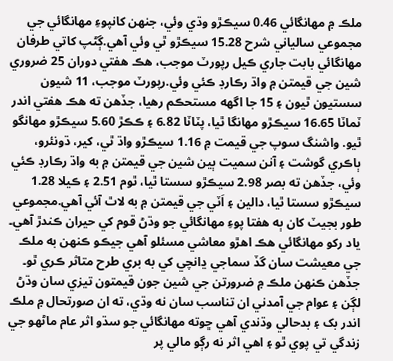ملڪ ۾ مهانگائي 0.46 سيڪڙو وڌي وئي، جنهن کانپوءِ مهانگائي جي مجموعي سالياني شرح 15.28 سيڪڙو ٿي وئي آهي.ڳڻپ کاتي طرفان مهانگائي بابت جاري ڪيل رپورٽ موجب، هڪ هفتي دوران 25 ضروري شين جي قيمتن ۾ واڌ رڪارڊ ڪئي وئي.رپورٽ موجب، 11 شيون سستيون ٿيون ۽ 15 جا اگهه مستحڪم رهيا، جڏهن ته هڪ هفتي اندر ٽماٽا 16.65 سيڪڙو مهانگا ٿيا، پٽاٽا 6.82 ۽ ڪڪڙ 5.60 سيڪڙو مهانگو ٿيو. واشنگ سوپ جي قيمت ۾ 1.16 سيڪڙو واڌ ٿي، کير، ڌونئرو، ٻاڪري گوشت ۽ آنن سميت ٻين شين جي قيمتن ۾ به واڌ رڪارڊ ڪئي وئي، جڏهن ته بصر 2.98 سيڪڙو سستا ٿيا، ٿوم 2.51 ۽ ڪيلا 1.28 سيڪڙو سستا ٿيا، دالين ۽ اَٽي جي قيمتن ۾ به لاٿ آئي آهي.مجموعي طور بجيٽ کان ٻه هفتا پوءِ مهانگائي جو وڌڻ قوم کي حيران ڪندڙ آهي۔
ياد رکو مهانگائي هڪ اهڙو معاشي مسئلو آهي جيڪو ڪنهن به ملڪ جي معيشت سان گڏ سماجي ڍانچي کي به بري طرح متاثر ڪري ٿو۔ جڏهن ڪنهن ملڪ ۾ ضرورتن جي شين جون قيمتون تيزي سان وڌڻ لڳن ۽ عوام جي آمدني ان تناسب سان نه وڌي، ته ان صورتحال ۾ ملڪ اندر بک ۽ بدحالي وڌندي آهي ڇوته مهانگائي جو سڌو اثر عام ماڻهو جي زندگي تي پوي ٿو ۽ اهي اثر نه رڳو مالي پر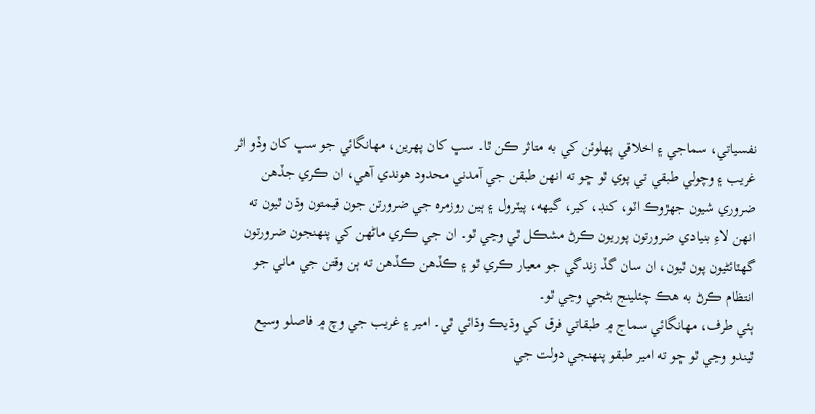نفسياتي، سماجي ۽ اخلاقي پهلوئن کي به متاثر ڪن ٿا۔ سڀ کان پهرين، مهانگائي جو سڀ کان وڏو اثر غريب ۽ وچولي طبقي تي پوي ٿو ڇو ته انهن طبقن جي آمدني محدود هوندي آهي، ان ڪري جڏهن ضروري شيون جهڙوڪ اٽو، کنڊ، کير، گيهه، پيٽرول ۽ ٻين روزمره جي ضرورتن جون قيمتون وڌن ٿيون ته انهن لاءِ بنيادي ضرورتون پوريون ڪرڻ مشڪل ٿي وڃي ٿو۔ ان جي ڪري ماڻهن کي پنهنجون ضرورتون گهٽائڻيون پون ٿيون، ان سان گڏ زندگي جو معيار ڪري ٿو ۽ ڪڏهن ڪڏهن ته ٻن وقتن جي ماني جو انتظام ڪرڻ به هڪ چئلينج بڻجي وڃي ٿو۔
ٻئي طرف، مهانگائي سماج ۾ طبقاتي فرق کي وڌيڪ وڌائي ٿي۔ امير ۽ غريب جي وچ ۾ فاصلو وسيع ٿيندو وڃي ٿو ڇو ته امير طبقو پنهنجي دولت جي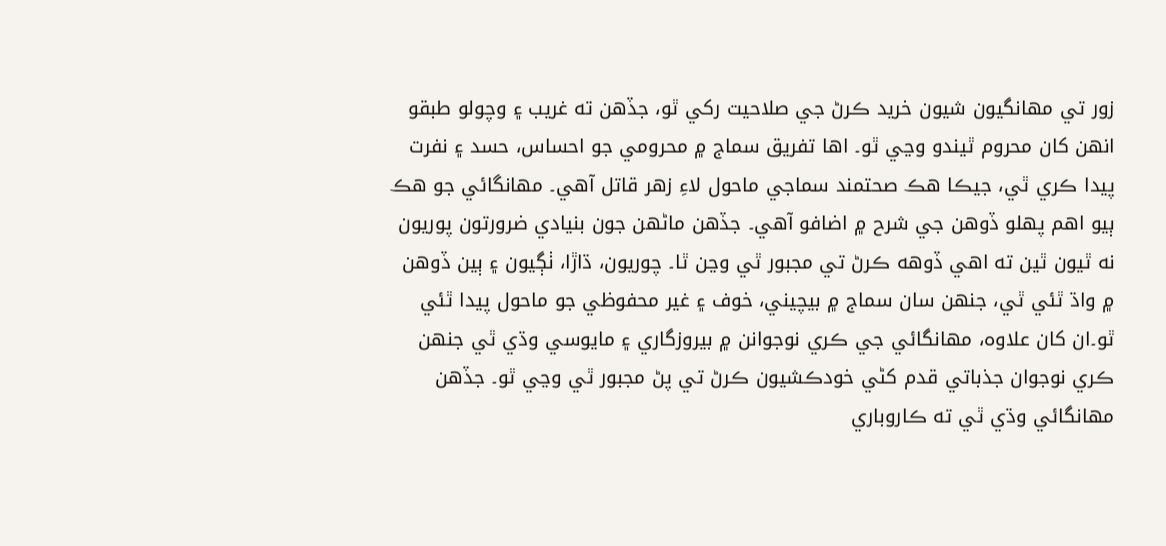زور تي مهانگيون شيون خريد ڪرڻ جي صلاحيت رکي ٿو، جڏهن ته غريب ۽ وچولو طبقو انهن کان محروم ٿيندو وڃي ٿو۔ اها تفريق سماج ۾ محرومي جو احساس، حسد ۽ نفرت پيدا ڪري ٿي، جيڪا هڪ صحتمند سماجي ماحول لاءِ زهر قاتل آهي۔ مهانگائي جو هڪ ٻيو اهم پهلو ڏوهن جي شرح ۾ اضافو آهي۔ جڏهن ماڻهن جون بنيادي ضرورتون پوريون نه ٿيون ٿين ته اهي ڏوهه ڪرڻ تي مجبور ٿي وڃن ٿا۔ چوريون، ڌاڙا، ٺڳيون ۽ ٻين ڏوهن ۾ واڌ ٿئي ٿي، جنهن سان سماج ۾ بيچيني، خوف ۽ غير محفوظي جو ماحول پيدا ٿئي ٿو۔ان کان علاوه، مهانگائي جي ڪري نوجوانن ۾ بيروزگاري ۽ مايوسي وڌي ٿي جنهن ڪري نوجوان جذباتي قدم کڻي خودڪشيون ڪرڻ تي پڻ مجبور ٿي وڃي ٿو۔ جڏهن مهانگائي وڌي ٿي ته ڪاروباري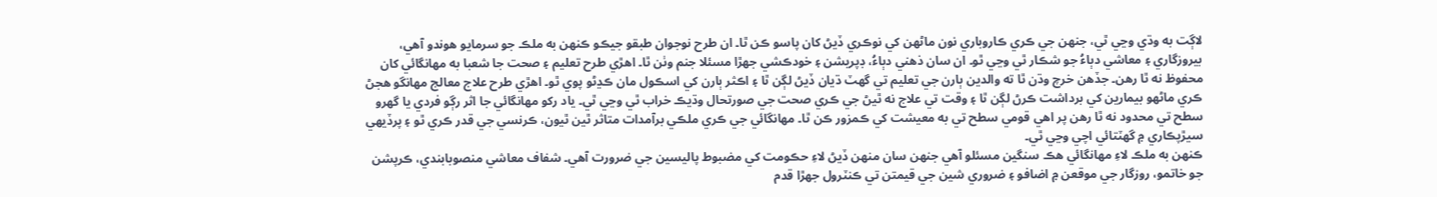لاڳت به وڌي وڃي ٿي، جنهن جي ڪري ڪاروباري نون ماڻهن کي نوڪري ڏيڻ کان پاسو ڪن ٿا۔ ان طرح نوجوان طبقو جيڪو ڪنهن به ملڪ جو سرمايو هوندو آهي، بيروزگاري ۽ معاشي دٻاءُ جو شڪار ٿي وڃي ٿو۔ ان سان ذهني دٻاءُ، ڊپريشن ۽ خودڪشي جهڙا مسئلا جنم وٺن ٿا۔ اهڙي طرح تعليم ۽ صحت جا شعبا به مهانگائي کان محفوظ نه ٿا رهن۔ جڏهن خرچ وڌن ٿا ته والدين ٻارن جي تعليم تي گهٽ ڌيان ڏيڻ لڳن ٿا ۽ اڪثر ٻارن کي اسڪول مان ڪڍڻو پوي ٿو۔ اهڙي طرح علاج معالج مهانگو هجڻ ڪري ماڻهو بيمارين کي برداشت ڪرڻ لڳن ٿا ۽ وقت تي علاج نه ٿيڻ جي ڪري صحت جي صورتحال وڌيڪ خراب ٿي وڃي ٿي۔ ياد رکو مهانگائي جا اثر رڳو فردي يا گهرو سطح تي محدود نه ٿا رهن پر اهي قومي سطح تي به معيشت کي ڪمزور ڪن ٿا۔ مهانگائي جي ڪري ملڪي برآمدات متاثر ٿين ٿيون، ڪرنسي جي قدر ڪري ٿو ۽ پرڏيهي سيڙپڪاري ۾ گهٽتائي اچي وڃي ٿي۔
ڪنهن به ملڪ لاءِ مهانگائي هڪ سنگين مسئلو آهي جنهن سان منهن ڏيڻ لاءِ حڪومت کي مضبوط پاليسين جي ضرورت آهي۔ شفاف معاشي منصوبابندي، ڪرپشن جو خاتمو، روزگار جي موقعن ۾ اضافو ۽ ضروري شين جي قيمتن تي ڪنٽرول جهڙا قدم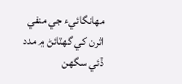مهانگائيء جي منفي اثرن کي گهٽائڻ ۾ مدد ڏئي سگهن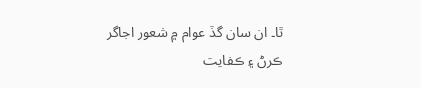ٿا۔ ان سان گڏ عوام ۾ شعور اجاگر ڪرڻ ۽ ڪفايت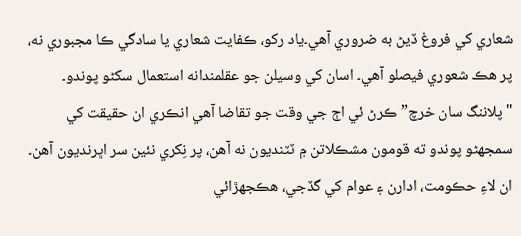شعاري کي فروغ ڏيڻ به ضروري آهي۔ياد رکو، ڪفايت شعاري يا سادگي ڪا مجبوري نه، پر هڪ شعوري فيصلو آهي۔ اسان کي وسيلن جو عقلمندانه استعمال سکڻو پوندو۔ "پلاننگ سان خرچ” ڪرڻ ئي اڄ جي وقت جو تقاضا آهي انڪري ان حقيقت کي سمجهڻو پوندو ته قومون مشڪلاتن ۾ ٽٽنديون نه آهن، پر نِکري نئين سر اڀرنديون آهن۔ ان لاءِ حڪومت، ادارن ۽ عوام کي گڏجي، هڪجهڙائي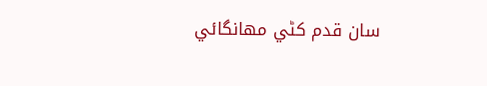سان قدم کڻي مهانگائي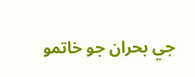جي بحران جو خاتمو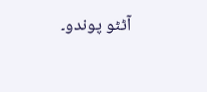آڻڻو پوندو۔